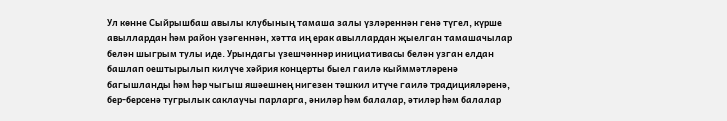Ул көнне Сыйрышбаш авылы клубының тамаша залы үзләреннән генә түгел, күрше авыллардан һәм район үзәгеннән, хәтта иң ерак авыллардан җыелган тамашачылар белән шыгрым тулы иде. Урындагы үзешчәннәр инициативасы белән узган елдан башлап оештырылып килүче хәйрия концерты быел гаилә кыйммәтләренә багышланды һәм һәр чыгыш яшәешнең нигезен тәшкил итүче гаилә традицияләренә, бер-берсенә тугрылык саклаучы парларга, әниләр һәм балалар, әтиләр һәм балалар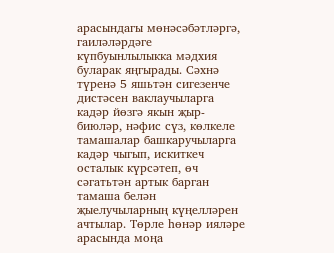арасындагы мөнәсәбәтләргә, гаиләләрдәге күпбуынлылыкка мәдхия буларак яңгырады. Сәхнә түренә 5 яшьтән сигезенче дистәсен ваклаучыларга кадәр йөзгә якын җыр-биюләр, нәфис сүз, көлкеле тамашалар башкаручыларга кадәр чыгып, искиткеч осталык күрсәтеп, өч сәгатьтән артык барган тамаша белән җыелучыларның күңелләрен ачтылар. Төрле һөнәр ияләре арасында моңа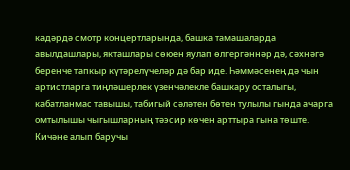кадәрдә смотр концертларында, башка тамашаларда авылдашлары, якташлары сөюен яулап өлгергәннәр дә, сәхнәгә беренче тапкыр күтәрелүчеләр дә бар иде. Һәммәсенең дә чын артистларга тиңләшерлек үзенчәлекле башкару осталыгы, кабатланмас тавышы, табигый сәләтен бөтен тулылы гында ачарга омтылышы чыгышларның тәэсир көчен арттыра гына төште. Кичәне алып баручы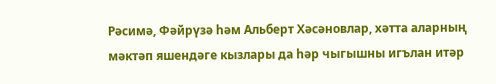Рәсимә, Фәйрүзә һәм Альберт Хәсәновлар, хәтта аларның мәктәп яшендәге кызлары да һәр чыгышны игълан итәр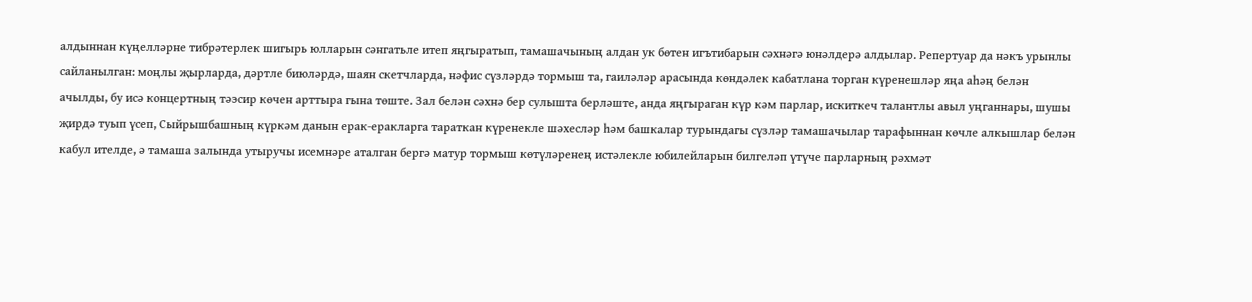алдыннан күңелләрне тибрәтерлек шигырь юлларын сәнгатьле итеп яңгыратып, тамашачының алдан ук бөтен игътибарын сәхнәгә юнәлдерә алдылар. Репертуар да нәкъ урынлы сайланылган: моңлы җырларда, дәртле биюләрдә, шаян скетчларда, нәфис сүзләрдә тормыш та, гаиләләр арасында көндәлек кабатлана торган күренешләр яңа аһәң белән ачылды, бу исә концертның тәэсир көчен арттыра гына төште. Зал белән сәхнә бер сулышта берләште, анда яңгыраган күр кәм парлар, искиткеч талантлы авыл уңганнары, шушы җирдә туып үсеп, Сыйрышбашның күркәм данын ерак-еракларга тараткан күренекле шәхесләр һәм башкалар турындагы сүзләр тамашачылар тарафыннан көчле алкышлар белән кабул ителде, ә тамаша залында утыручы исемнәре аталган бергә матур тормыш көтүләренең истәлекле юбилейларын билгеләп үтүче парларның рәхмәт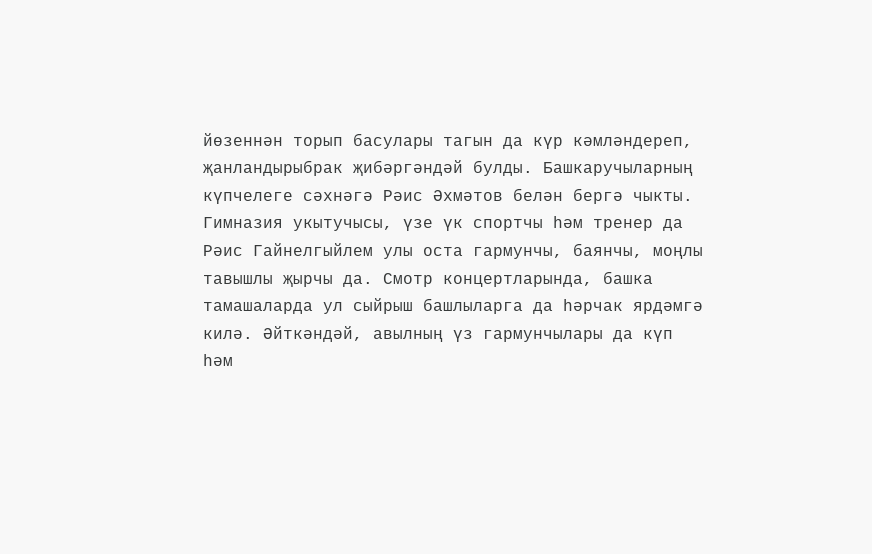йөзеннән торып басулары тагын да күр кәмләндереп, җанландырыбрак җибәргәндәй булды. Башкаручыларның күпчелеге сәхнәгә Рәис Әхмәтов белән бергә чыкты. Гимназия укытучысы, үзе үк спортчы һәм тренер да Рәис Гайнелгыйлем улы оста гармунчы, баянчы, моңлы тавышлы җырчы да. Смотр концертларында, башка тамашаларда ул сыйрыш башлыларга да һәрчак ярдәмгә килә. Әйткәндәй, авылның үз гармунчылары да күп һәм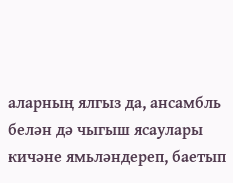аларның ялгыз да, ансамбль белән дә чыгыш ясаулары кичәне ямьләндереп, баетып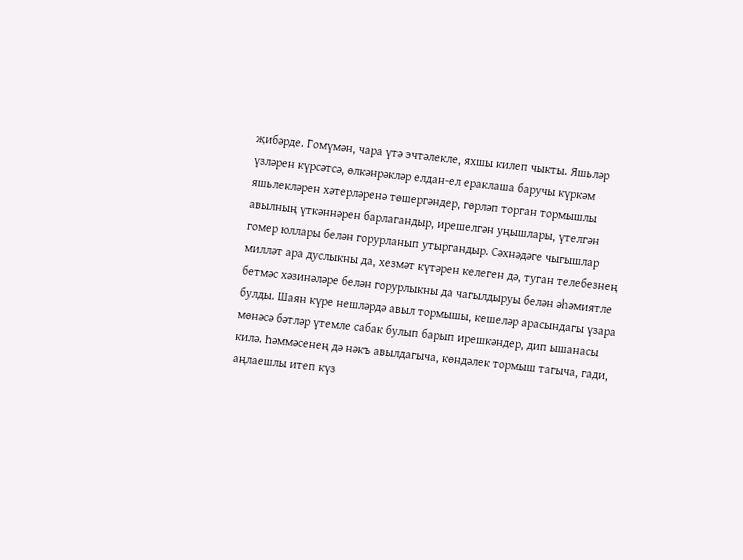җибәрде. Гомүмән, чара үтә эчтәлекле, яхшы килеп чыкты. Яшьләр үзләрен күрсәтсә, өлкәнрәкләр елдан-ел ераклаша баручы күркәм яшьлекләрен хәтерләренә төшергәндер, гөрләп торган тормышлы авылның үткәннәрен барлагандыр, ирешелгән уңышлары, үтелгән гомер юллары белән горурланып утыргандыр. Сәхнәдәге чыгышлар милләт ара дуслыкны да, хезмәт күтәрен келеген дә, туган телебезнең бетмәс хәзинәләре белән горурлыкны да чагылдыруы белән әһәмиятле булды. Шаян күре нешләрдә авыл тормышы, кешеләр арасындагы үзара мөнәсә бәтләр үтемле сабак булып барып ирешкәндер, дип ышанасы килә. Һәммәсенең дә нәкъ авылдагыча, көндәлек тормыш тагыча, гади, аңлаешлы итеп күз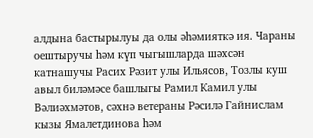алдына бастырылуы да олы әһәмияткә ия. Чараны оештыручы һәм күп чыгышларда шәхсән катнашучы Расих Рәзит улы Ильясов, Тозлы куш авыл биләмәсе башлыгы Рамил Камил улы Вәлиәхмәтов, сәхнә ветераны Рәсилә Гайнислам кызы Ямалетдинова һәм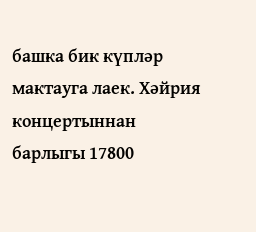башка бик күпләр мактауга лаек. Хәйрия концертыннан барлыгы 17800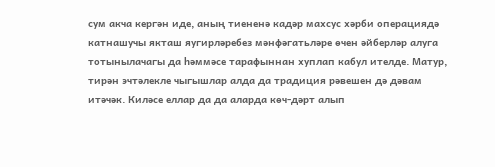сум акча кергән иде, аның тиененә кадәр махсус хәрби операциядә катнашучы якташ яугирләребез мәнфәгатьләре өчен әйберләр алуга тотынылачагы да һәммәсе тарафыннан хуплап кабул ителде. Матур, тирән эчтәлекле чыгышлар алда да традиция рәвешен дә дәвам итәчәк. Киләсе еллар да да аларда көч-дәрт алып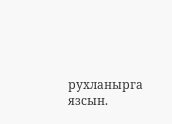рухланырга язсын.